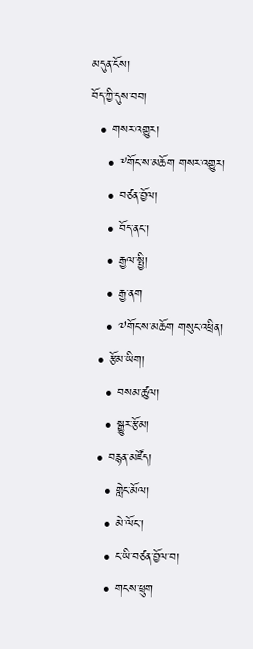མདུན་ངོས།
བོད་ཀྱི་དུས་བབ།
  • གསར་འགྱུར།
    • ༸གོང་ས་མཆོག གསར་འགྱུར།
    • བཙན་བྱོལ།
    • བོད་ནང་།
    • རྒྱལ་སྤྱི།
    • རྒྱ་ནག
    • ༧གོང་ས་མཆོག གསུང་འཕྲིན།
  • རྩོམ་ཡིག།
    • བསམ་ཚུལ།
    • སྒྱུར་རྩོམ།
  • བརྙན་མཛོད།
    • གླེང་མོལ།
    • མེ་ལོང་།
    • ང་ཡི་བཙན་བྱོལ་བ།
    • གངས་ཕྲུག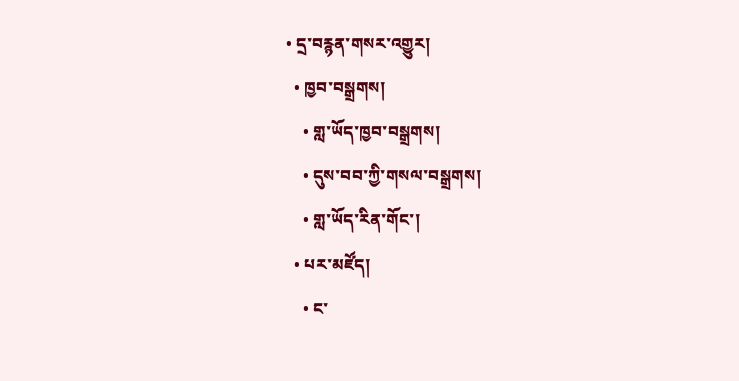• དྲ་བརྙན་གསར་འགྱུར།
  • ཁྱབ་བསྒྲགས།
    • གླ་ཡོད་ཁྱབ་བསྒྲགས།
    • དུས་བབ་ཀྱི་གསལ་བསྒྲགས།
    • གླ་ཡོད་རིན་གོང་།
  • པར་མཛོད།
    • ང་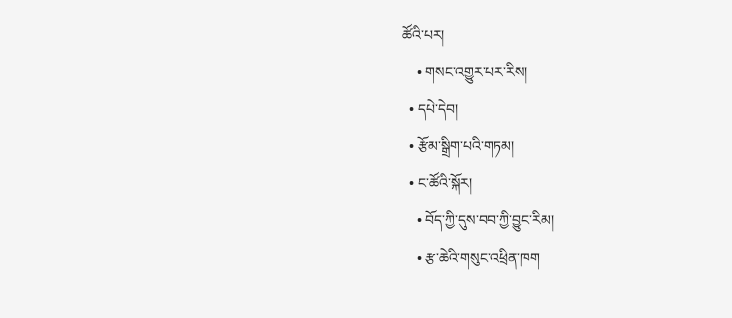ཚོའི་པར།
    • གསང་འགྱུར་པར་རིས།
  • དཔེ་དེབ།
  • རྩོམ་སྒྲིག་པའི་གཏམ།
  • ང་ཚོའི་སྐོར།
    • བོད་ཀྱི་དུས་བབ་ཀྱི་བྱུང་རིམ།
    • རྩ་ཆེའི་གསུང་འཕྲིན་ཁག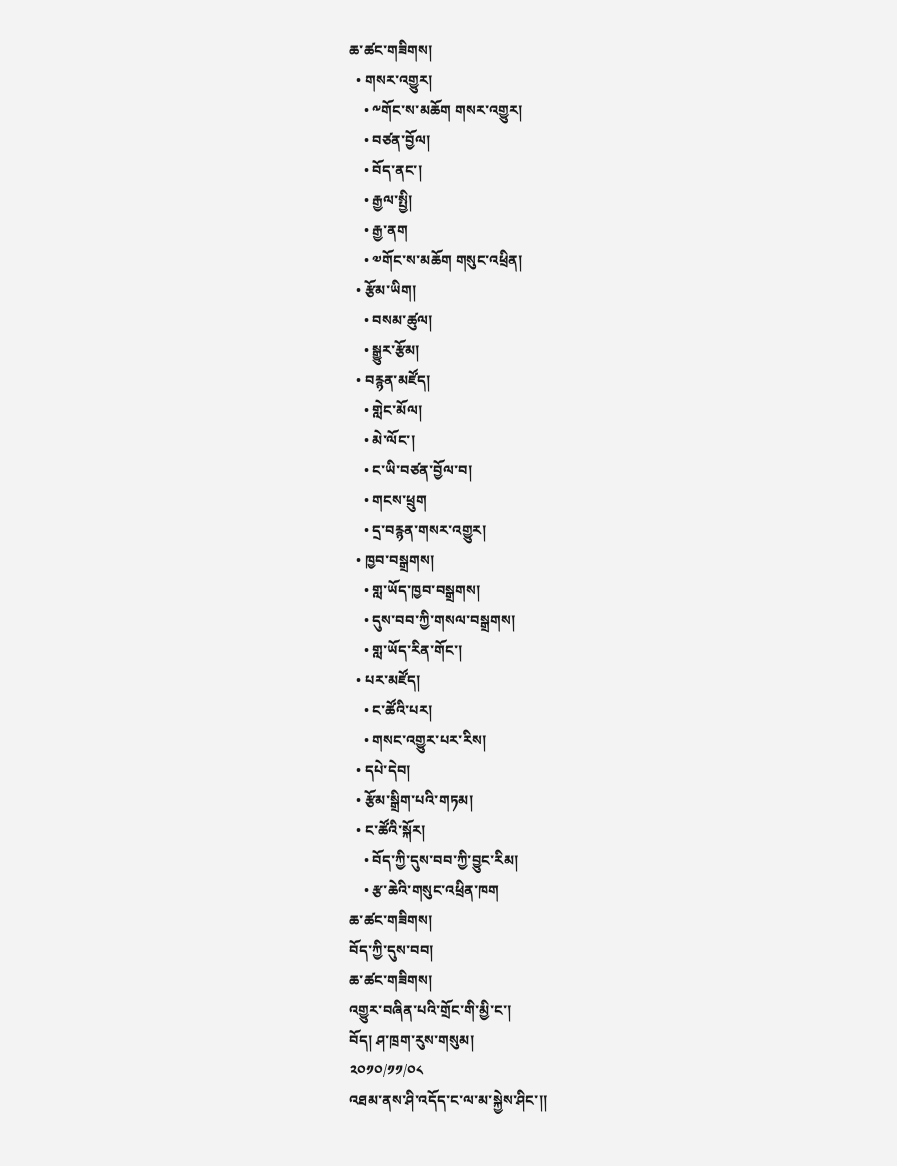ཆ་ཚང་གཟིགས།
  • གསར་འགྱུར།
    • ༸གོང་ས་མཆོག གསར་འགྱུར།
    • བཙན་བྱོལ།
    • བོད་ནང་།
    • རྒྱལ་སྤྱི།
    • རྒྱ་ནག
    • ༧གོང་ས་མཆོག གསུང་འཕྲིན།
  • རྩོམ་ཡིག།
    • བསམ་ཚུལ།
    • སྒྱུར་རྩོམ།
  • བརྙན་མཛོད།
    • གླེང་མོལ།
    • མེ་ལོང་།
    • ང་ཡི་བཙན་བྱོལ་བ།
    • གངས་ཕྲུག
    • དྲ་བརྙན་གསར་འགྱུར།
  • ཁྱབ་བསྒྲགས།
    • གླ་ཡོད་ཁྱབ་བསྒྲགས།
    • དུས་བབ་ཀྱི་གསལ་བསྒྲགས།
    • གླ་ཡོད་རིན་གོང་།
  • པར་མཛོད།
    • ང་ཚོའི་པར།
    • གསང་འགྱུར་པར་རིས།
  • དཔེ་དེབ།
  • རྩོམ་སྒྲིག་པའི་གཏམ།
  • ང་ཚོའི་སྐོར།
    • བོད་ཀྱི་དུས་བབ་ཀྱི་བྱུང་རིམ།
    • རྩ་ཆེའི་གསུང་འཕྲིན་ཁག
ཆ་ཚང་གཟིགས།
བོད་ཀྱི་དུས་བབ།
ཆ་ཚང་གཟིགས།
འགྱུར་བཞིན་པའི་གྲོང་གི་མྱི་ང་།
བོད། ཤ་ཁྲག་རུས་གསུམ།
༢༠༡༠/༡༡/༠༨
འཐམ་ནས་ཤི་འདོད་ང་ལ་མ་སྐྱེས་ཤིང་།།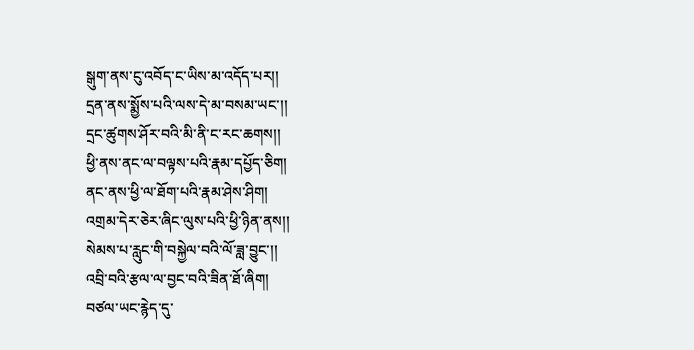སྒུག་ནས་ངུ་འབོད་ང་ཡིས་མ་འདོད་པར།།
དྲན་ནས་སྨྱོས་པའི་ལས་དེ་མ་བསམ་ཡང་།།
དྲང་ཚུགས་ཤོར་བའི་མི་ནི་ང་རང་ཆགས།།
ཕྱི་ནས་ནང་ལ་བལྟས་པའི་རྣམ་དཔྱོད་ཅིག།
ནང་ནས་ཕྱི་ལ་ཐོག་པའི་རྣམ་ཤེས་ཤིག།
འགྲམ་དེར་ཅེར་ཞིང་ལུས་པའི་ཕྱི་ཉིན་ནས།།
སེམས་པ་རླུང་གི་བསྐྱེལ་བའི་ལོ་ཟླ་བྱུང་།།
འབྲི་བའི་རྩལ་ལ་བྱང་བའི་ཟིན་ཐོ་ཞིག།
བཙལ་ཡང་རྙེད་དུ་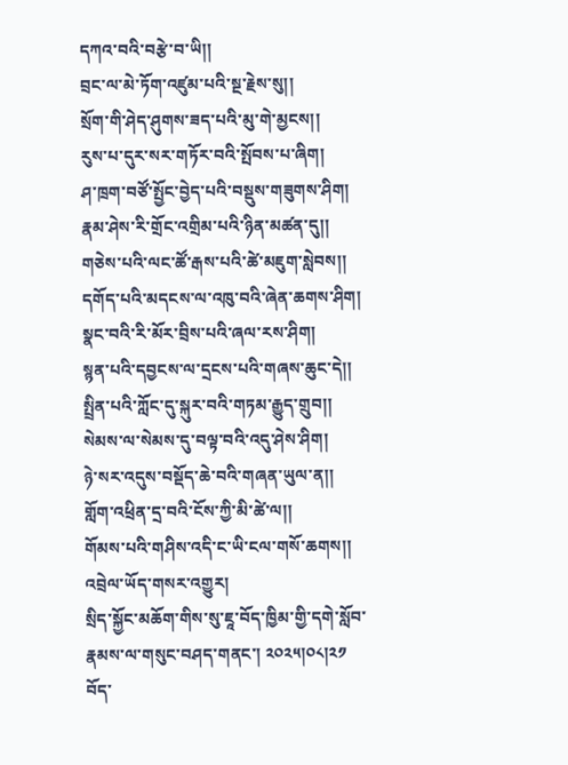དཀའ་བའི་བརྩེ་བ་ཡི།།
བྲང་ལ་མེ་ཏོག་འཛུམ་པའི་སྔ་རྗེས་སུ།།
སྲོག་གི་ཤེད་ཤུགས་ཟད་པའི་མུ་གེ་མྱངས།།
རུས་པ་དུར་སར་གཏོར་བའི་སྤོབས་པ་ཞིག།
ཤ་ཁྲག་བཙོ་སྤྱོང་བྱེད་པའི་བསྡུས་གཟུགས་ཤིག།
རྣམ་ཤེས་རི་གྲོང་འགྲིམ་པའི་ཉིན་མཚན་དུ།།
གཅེས་པའི་ལང་ཚོ་རྒས་པའི་ཚེ་མཇུག་སླེབས།།
དགོད་པའི་མདངས་ལ་འཁུ་བའི་ཞེན་ཆགས་ཤིག།
སྣང་བའི་རི་མོར་བྲིས་པའི་ཞལ་རས་ཤིག།
སྙན་པའི་དབྱངས་ལ་དྲངས་པའི་གཞས་ཆུང་དེ།།
སྤྲིན་པའི་ཀློང་དུ་སྐུར་བའི་གཏམ་རྒྱུད་གྲུབ།།
སེམས་ལ་སེམས་དུ་བལྟ་བའི་འདུ་ཤེས་ཤིག།
ཉེ་སར་འདུས་བསྡོད་ཆེ་བའི་གཞན་ཡུལ་ན།།
གློག་འཕྲིན་དྲ་བའི་ངོས་ཀྱི་མི་ཚེ་ལ།།
གོམས་པའི་གཤིས་འདི་ང་ཡི་ངལ་གསོ་ཆགས།།
འབྲེལ་ཡོད་གསར་འགྱུར།
སྲིད་སྐྱོང་མཆོག་གིས་སུ་ཇཱ་བོད་ཁྱིམ་གྱི་དགེ་སློབ་རྣམས་ལ་གསུང་བཤད་གནང་། ༢༠༢༥།༠༨།༢༡ བོད་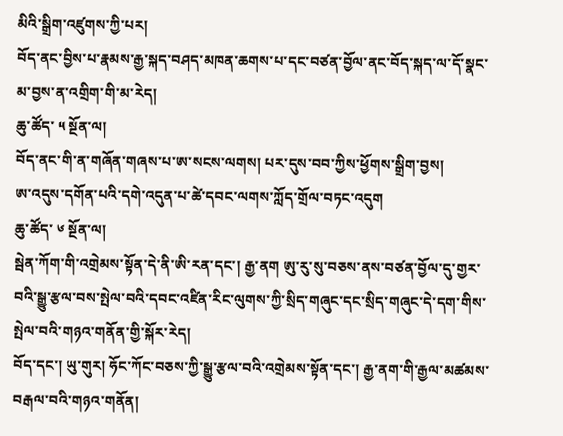མིའི་སྒྲིག་འཛུགས་ཀྱི་པར།
བོད་ནང་བྱིས་པ་རྣམས་རྒྱ་སྐད་བཤད་མཁན་ཆགས་པ་དང་བཙན་བྱོལ་ནང་བོད་སྐད་ལ་དོ་སྣང་མ་བྱས་ན་འགྲིག་གི་མ་རེད།
ཆུ་ཚོད་ ༥ སྔོན་ལ།
བོད་ནང་གི་ན་གཞོན་གཞས་པ་ཨ་སངས་ལགས། པར་དུས་བབ་ཀྱིས་ཕྱོགས་སྒྲིག་བྱས།
ཨ་འདུས་དགོན་པའི་དགེ་འདུན་པ་ཚེ་དབང་ལགས་ཀློད་གྲོལ་བཏང་འདུག
ཆུ་ཚོད་ ༦ སྔོན་ལ།
སྦེན་ཀོག་གི་འགྲེམས་སྟོན་དེ་ནི་ཨི་རན་དང་། རྒྱ་ནག ཨུ་རུ་སུ་བཅས་ནས་བཙན་བྱོལ་དུ་གྱར་བའི་སྒྱུ་རྩལ་བས་སྤེལ་བའི་དབང་འཛིན་རིང་ལུགས་ཀྱི་སྲིད་གཞུང་དང་སྲིད་གཞུང་དེ་དག་གིས་སྤེལ་བའི་གཉའ་གནོན་གྱི་སྐོར་རེད།
བོད་དང་། ཡུ་གུར། ཧོང་ཀོང་བཅས་ཀྱི་སྒྱུ་རྩལ་བའི་འགྲེམས་སྟོན་དང་། རྒྱ་ནག་གི་རྒྱལ་མཚམས་བརྒལ་བའི་གཉའ་གནོན།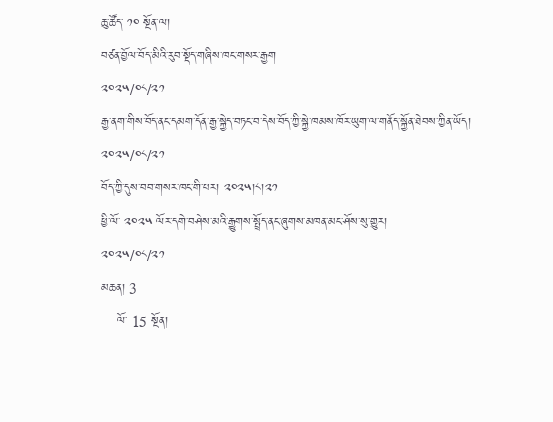ཆུ་ཚོད་ ༡༠ སྔོན་ལ།
བཙན་བྱོལ་བོད་མིའི་རུབ་སྡོད་གཞིས་ཁང་གསར་རྒྱག
༢༠༢༥/༠༨/༢༡
རྒྱ་ནག་གིས་བོད་ནང་དམག་དོན་རྒྱ་སྐྱེད་བཏང་བ་དེས་བོད་ཀྱི་སྐྱེ་ཁམས་ཁོར་ཡུག་ལ་གནོད་སྐྱོན་ཐེབས་ཀྱིན་ཡོད།
༢༠༢༥/༠༨/༢༡
བོད་ཀྱི་དུས་བབ་གསར་ཁང་གི་པར། ༢༠༢༥།༨།༢༡
ཕྱི་ལོ་ ༢༠༢༥ ལོར་དགེ་བཤེས་མའི་རྒྱུགས་སྤྲོད་ནང་ཞུགས་མཁན་མང་ཤོས་སུ་གྱུར།
༢༠༢༥/༠༨/༢༡
མཆན། 3
    ལོ་ 15 སྔོན།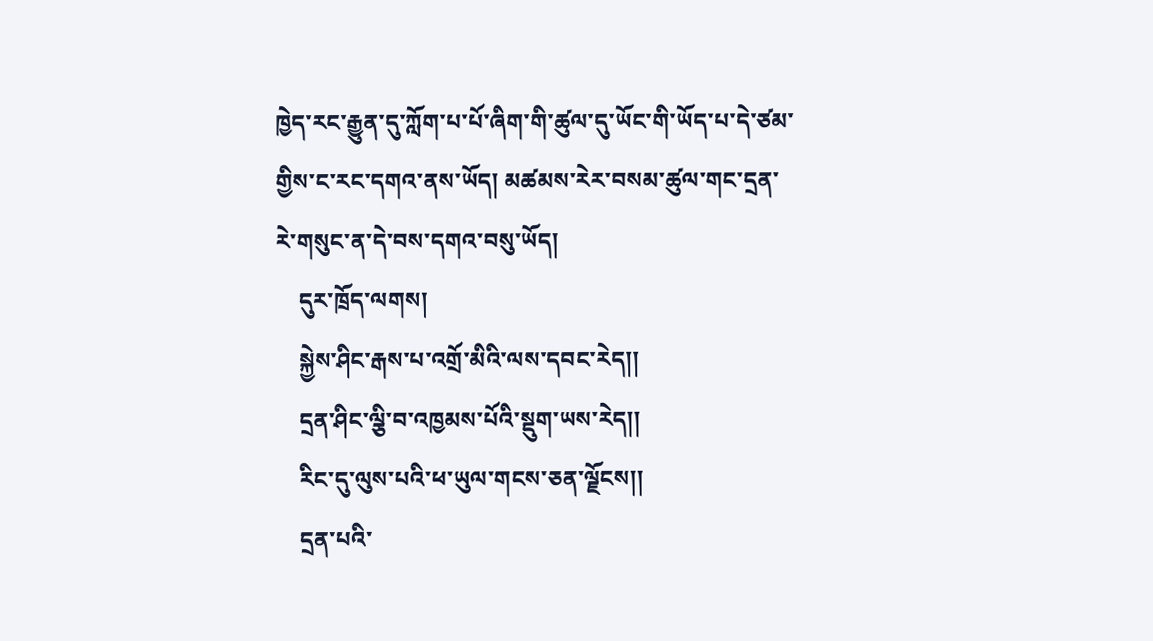ཁྱེད་རང་རྒྱུན་དུ་ཀློག་པ་པོ་ཞིག་གི་ཚུལ་དུ་ཡོང་གི་ཡོད་པ་དེ་ཙམ་གྱིས་ང་རང་དགའ་ནས་ཡོད། མཚམས་རེར་བསམ་ཚུལ་གང་དྲན་རེ་གསུང་ན་དེ་བས་དགའ་བསུ་ཡོད།
    དུར་ཁྲོད་ལགས།
    སྐྱེས་ཤིང་རྒས་པ་འགྲོ་མིའི་ལས་དབང་རེད།།
    དྲན་ཤིང་ལྕི་བ་འཁྱམས་པོའི་སྡུག་ཡས་རེད།།
    རིང་དུ་ལུས་པའི་ཕ་ཡུལ་གངས་ཅན་ལྗོངས།།
    དྲན་པའི་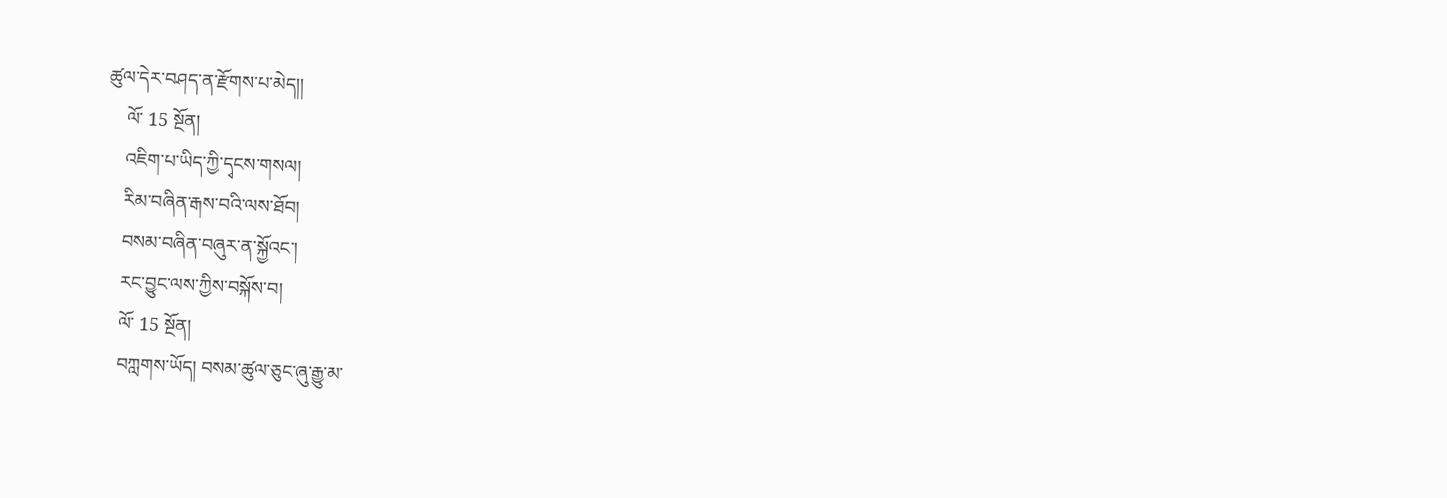ཚུལ་དེར་བཤད་ན་རྫོགས་པ་མེད།།
    ལོ་ 15 སྔོན།
    འཇིག་པ་ཡིད་ཀྱི་དྭངས་གསལ།
    རིམ་བཞིན་རྒས་བའི་ལས་ཐོབ།
    བསམ་བཞིན་བཞུར་ན་སྐྱོའང་།
    རང་བྱུང་ལས་ཀྱིས་བསྐོས་བ།
    ལོ་ 15 སྔོན།
    བཀླགས་ཡོད། བསམ་ཚུལ་ཅུང་ཞུ་རྒྱུ་མ་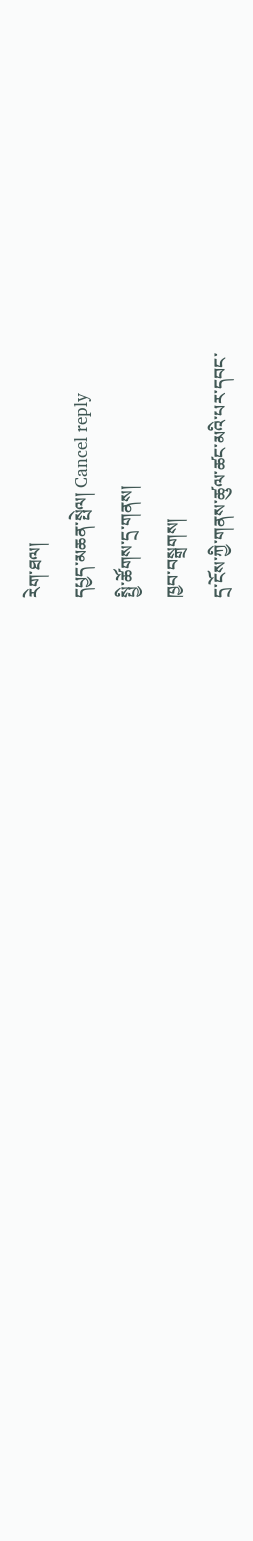རེག་ཐལ།
དཔྱད་མཆན་སྤེལ། Cancel reply
སྤྱི་ཚོགས་དྲ་གནས།
ཁྱབ་བསྒྲགས།
དྲ་ངོས་ཀྱི་གནས་ཚུལ་ཚང་མའི་པར་དབང་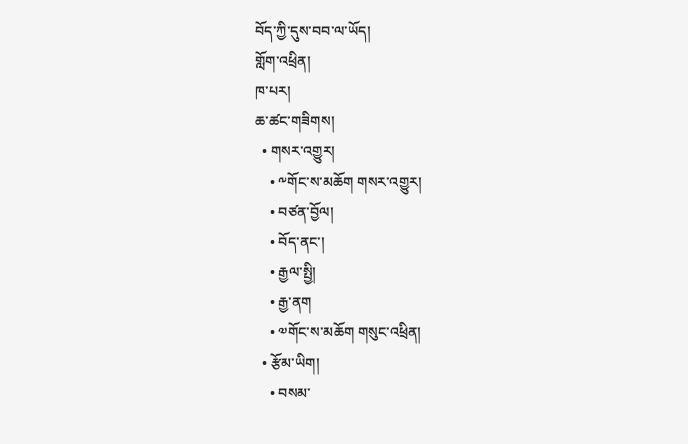བོད་ཀྱི་དུས་བབ་ལ་ཡོད།
གློག་འཕྲིན།
ཁ་པར།
ཆ་ཚང་གཟིགས།
  • གསར་འགྱུར།
    • ༸གོང་ས་མཆོག གསར་འགྱུར།
    • བཙན་བྱོལ།
    • བོད་ནང་།
    • རྒྱལ་སྤྱི།
    • རྒྱ་ནག
    • ༧གོང་ས་མཆོག གསུང་འཕྲིན།
  • རྩོམ་ཡིག།
    • བསམ་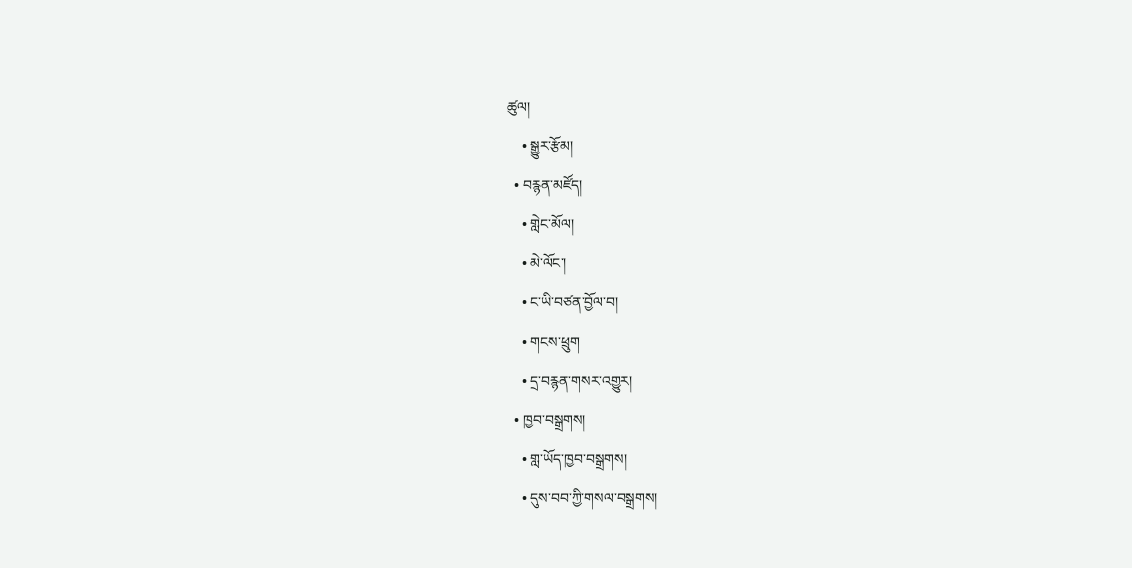ཚུལ།
    • སྒྱུར་རྩོམ།
  • བརྙན་མཛོད།
    • གླེང་མོལ།
    • མེ་ལོང་།
    • ང་ཡི་བཙན་བྱོལ་བ།
    • གངས་ཕྲུག
    • དྲ་བརྙན་གསར་འགྱུར།
  • ཁྱབ་བསྒྲགས།
    • གླ་ཡོད་ཁྱབ་བསྒྲགས།
    • དུས་བབ་ཀྱི་གསལ་བསྒྲགས།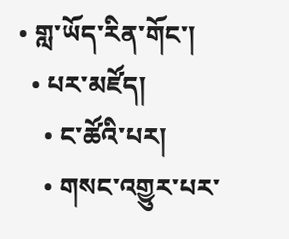• གླ་ཡོད་རིན་གོང་།
  • པར་མཛོད།
    • ང་ཚོའི་པར།
    • གསང་འགྱུར་པར་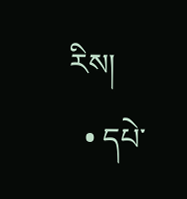རིས།
  • དཔེ་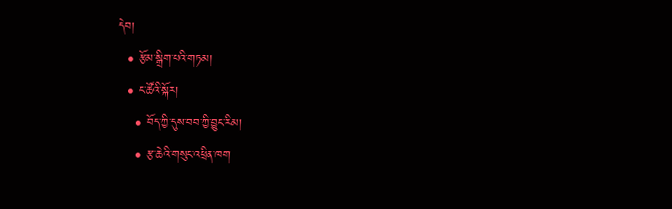དེབ།
  • རྩོམ་སྒྲིག་པའི་གཏམ།
  • ང་ཚོའི་སྐོར།
    • བོད་ཀྱི་དུས་བབ་ཀྱི་བྱུང་རིམ།
    • རྩ་ཆེའི་གསུང་འཕྲིན་ཁག